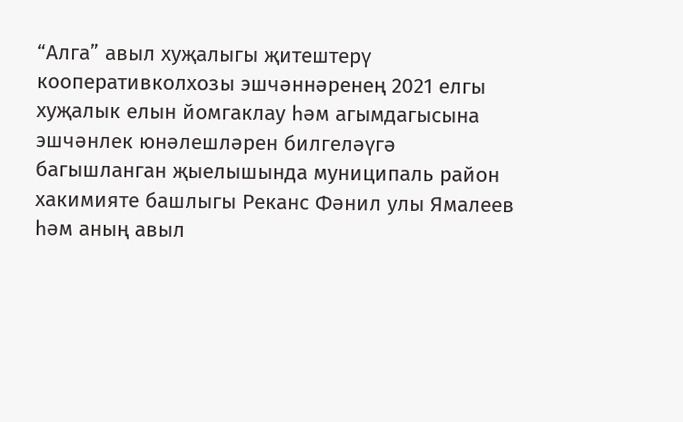“Алга” авыл хуҗалыгы җитештерү кооперативколхозы эшчәннәренең 2021 елгы хуҗалык елын йомгаклау һәм агымдагысына эшчәнлек юнәлешләрен билгеләүгә багышланган җыелышында муниципаль район хакимияте башлыгы Реканс Фәнил улы Ямалеев һәм аның авыл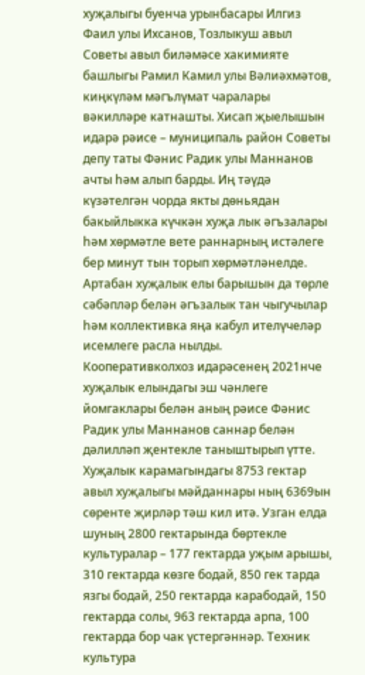хуҗалыгы буенча урынбасары Илгиз Фаил улы Ихсанов, Тозлыкуш авыл Советы авыл биләмәсе хакимияте башлыгы Рамил Камил улы Вәлиәхмәтов, киңкүләм мәгълүмат чаралары вәкилләре катнашты. Хисап җыелышын идарә рәисе – муниципаль район Советы депу таты Фәнис Радик улы Маннанов ачты һәм алып барды. Иң тәүдә күзәтелгән чорда якты дөньядан бакыйлыкка күчкән хуҗа лык әгъзалары һәм хөрмәтле вете раннарның истәлеге бер минут тын торып хөрмәтләнелде. Артабан хуҗалык елы барышын да төрле сәбәпләр белән әгъзалык тан чыгучылар һәм коллективка яңа кабул ителүчеләр исемлеге расла нылды. Кооперативколхоз идарәсенең 2021нче хуҗалык елындагы эш чәнлеге йомгаклары белән аның рәисе Фәнис Радик улы Маннанов саннар белән дәлилләп җентекле таныштырып үтте. Хуҗалык карамагындагы 8753 гектар авыл хуҗалыгы мәйданнары ның 6369ын сөренте җирләр тәш кил итә. Узган елда шуның 2800 гектарында бөртекле культуралар – 177 гектарда уҗым арышы, 310 гектарда көзге бодай, 850 гек тарда язгы бодай, 250 гектарда карабодай, 150 гектарда солы, 963 гектарда арпа, 100 гектарда бор чак үстергәннәр. Техник культура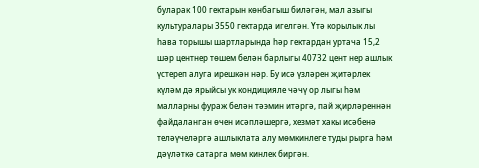буларак 100 гектарын көнбагыш биләгән, мал азыгы культуралары 3550 гектарда игелгән. Үтә корылык лы һава торышы шартларында һәр гектардан уртача 15,2 шәр центнер төшем белән барлыгы 40732 цент нер ашлык үстереп алуга ирешкән нәр. Бу исә үзләрен җитәрлек күләм дә ярыйсы ук кондицияле чәчү ор лыгы һәм малларны фураж белән тәэмин итәргә, пай җирләреннән файдаланган өчен исәпләшергә, хезмәт хакы исәбенә теләүчеләргә ашлыклата алу мөмкинлеге туды рырга һәм дәүләткә сатарга мөм кинлек биргән.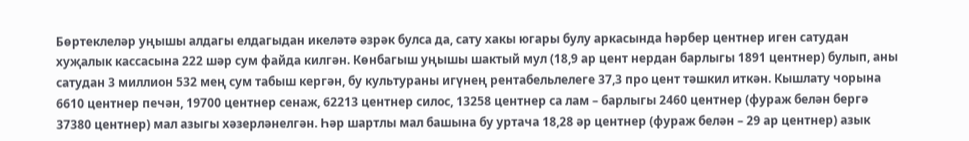Бөртеклеләр уңышы алдагы елдагыдан икеләтә әзрәк булса да, сату хакы югары булу аркасында һәрбер центнер иген сатудан хуҗалык кассасына 222 шәр сум файда килгән. Көнбагыш уңышы шактый мул (18,9 ар цент нердан барлыгы 1891 центнер) булып, аны сатудан 3 миллион 532 мең сум табыш кергән, бу культураны игүнең рентабельлелеге 37,3 про цент тәшкил иткән. Кышлату чорына 6610 центнер печән, 19700 центнер сенаж, 62213 центнер силос, 13258 центнер са лам – барлыгы 2460 центнер (фураж белән бергә 37380 центнер) мал азыгы хәзерләнелгән. Һәр шартлы мал башына бу уртача 18,28 әр центнер (фураж белән – 29 ар центнер) азык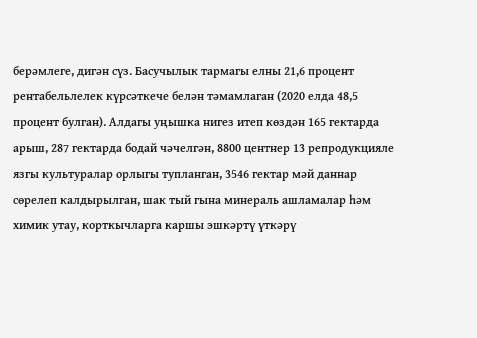берәмлеге, дигән сүз. Басучылык тармагы елны 21,6 процент рентабельлелек күрсәткече белән тәмамлаган (2020 елда 48,5 процент булган). Алдагы уңышка нигез итеп көздән 165 гектарда арыш, 287 гектарда бодай чәчелгән, 8800 центнер 13 репродукцияле язгы культуралар орлыгы тупланган, 3546 гектар мәй даннар сөрелеп калдырылган, шак тый гына минераль ашламалар һәм химик утау, корткычларга каршы эшкәртү үткәрү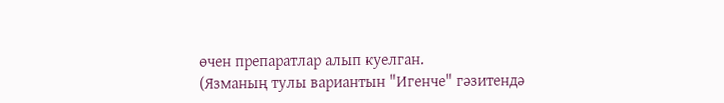өчен препаратлар алып куелган.
(Язманың тулы вариантын "Игенче" гәзитендә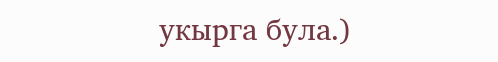укырга була.)